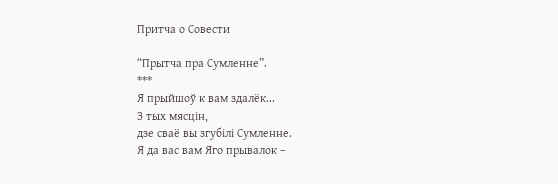Притча о Совести

“Прытча пра Сумленне”.
***
Я прыйшоў к вам здалёк...
З тых мясцін,
дзе сваё вы згубілі Сумленне.
Я да вас вам Яго прывалок –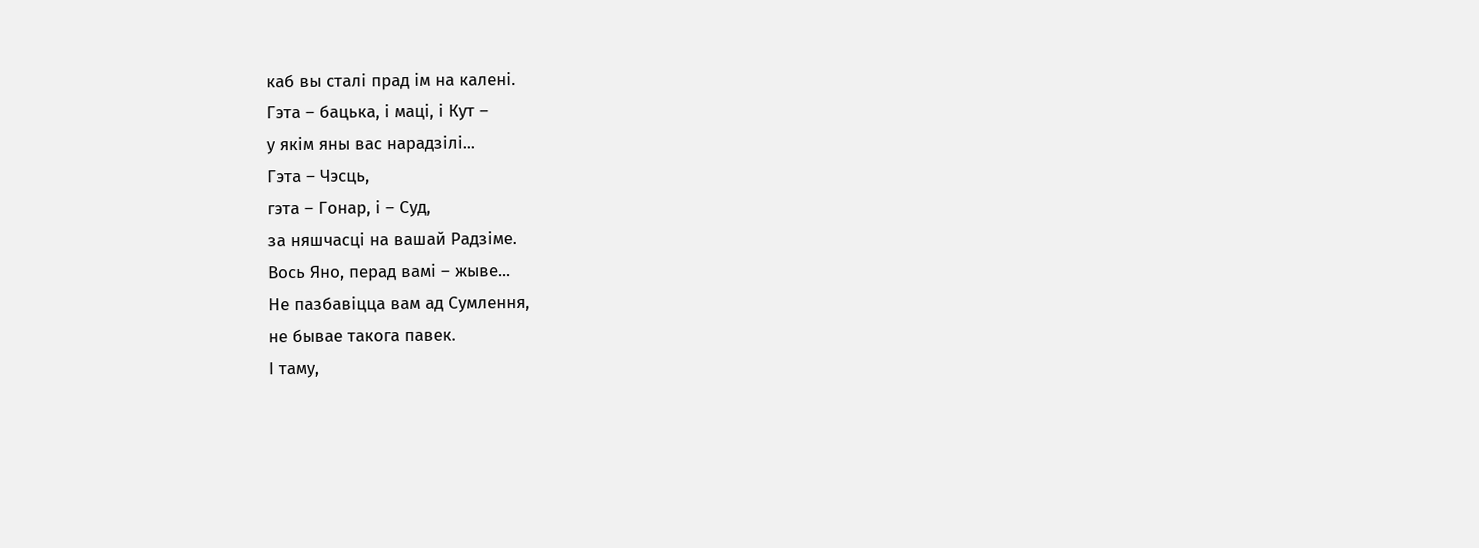каб вы сталі прад ім на калені.
Гэта – бацька, і маці, і Кут –
у якім яны вас нарадзілі...
Гэта – Чэсць,
гэта – Гонар, і – Суд,
за няшчасці на вашай Радзіме.
Вось Яно, перад вамі – жыве...
Не пазбавіцца вам ад Сумлення,
не бывае такога павек.
І таму,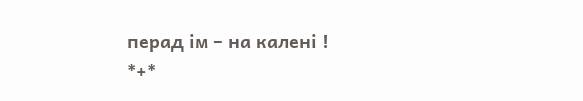перад ім – на калені !
*+*